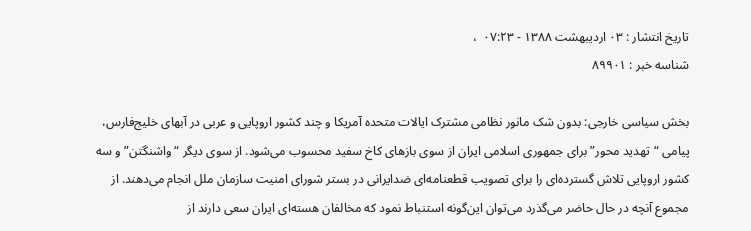تاریخ انتشار : ۰۳ ارديبهشت ۱۳۸۸ - ۰۷:۲۳  ،
شناسه خبر : ۸۹۹۰۱

بخش سیاسى خارجى: بدون شک مانور نظامى مشترک ایالات متحده آمریکا و چند کشور اروپایى و عربى‌ در آبهاى خلیج‌فارس، پیامى “تهدید محور” براى جمهورى اسلامى ایران از سوى بازهاى کاخ سفید محسوب مى‌شود. از سوى دیگر “واشنگتن” و سه کشور اروپایى تلاش گسترده‌اى را براى تصویب قطعنامه‌اى ضدایرانى در بستر شوراى امنیت سازمان ملل انجام مى‌دهند. از مجموع آنچه در حال حاضر مى‌گذرد مى‌توان این‌گونه استنباط نمود که مخالفان هسته‌اى ایران سعى دارند از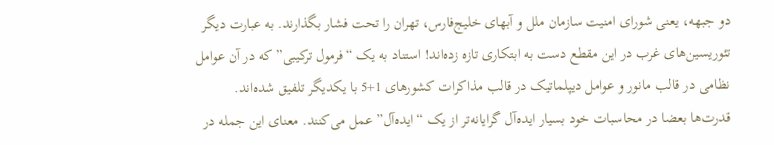دو جبهه، یعنى شوراى امنیت سازمان ملل و آبهاى خلیج‌فارس، تهران را تحت فشار بگذارند. به عبارت دیگر تئوریسین‌هاى غرب در این مقطع دست به ابتکارى تازه زده‌اند! استناد به یک “فرمول ترکیبی” که در آن عوامل نظامى در قالب مانور و عوامل دیپلماتیک در قالب مذاکرات کشورهاى 1+5 با یکدیگر تلفیق شده‌اند.
قدرت‌ها بعضا در محاسبات خود بسیار ایده‌آل گرایانه‌تر از یک “ایده‌آل” عمل مى‌کنند. معناى این جمله در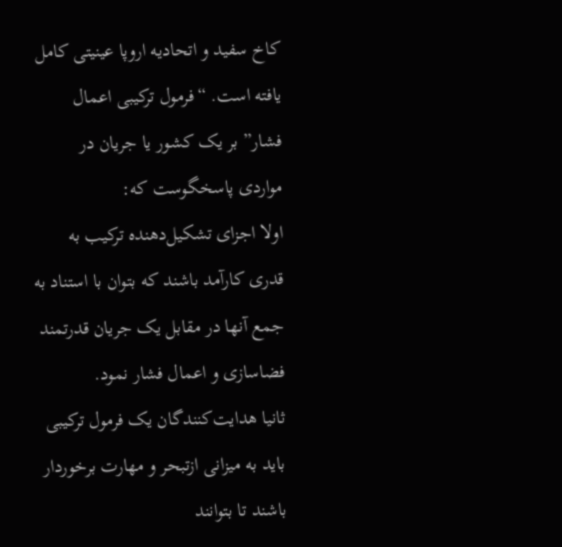کاخ سفید و اتحادیه اروپا عینیتى کامل یافته است. “فرمول ترکیبى اعمال فشار” بر یک کشور یا جریان در مواردى پاسخگوست که:
اولا اجزاى تشکیل‌دهنده ترکیب به قدرى کارآمد باشند که بتوان با استناد به جمع آنها در مقابل یک جریان قدرتمند فضاسازى و اعمال فشار نمود.
ثانیا هدایت‌کنندگان یک فرمول ترکیبى باید به میزانى ازتبحر و مهارت برخوردار باشند تا بتوانند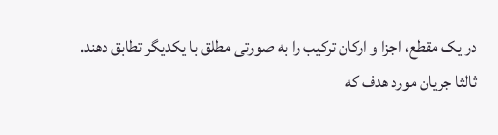در یک مقطع، اجزا و ارکان ترکیب را به صورتى مطلق با یکدیگر تطابق دهند.
ثالثا جریان مورد هدف که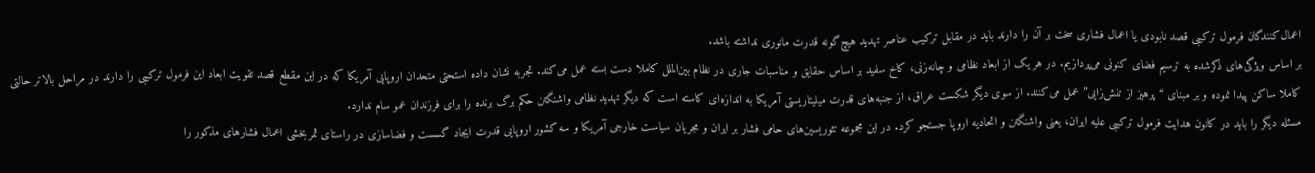اعمال‌کنندگان فرمول ترکیبى قصد نابودى یا اعمال فشارى سخت بر آن را دارند باید در مقابل ترکیب عناصر تهدید هیچ‌گونه قدرت مانورى نداشته باشد.
بر اساس ویژگى‌هاى ذکرشده به ترسیم فضاى کنونى مى‌پردازیم. در هر یک از ابعاد نظامى و چانه‌زنی، کاخ سفید بر اساس حقایق و مناسبات جارى در نظام بین‌الملل کاملا دست بسته عمل مى‌کند. تجربه نشان داده استحتى متحدان اروپایى آمریکا که در این مقطع قصد تقویت ابعاد این فرمول ترکیبى را دارند در مراحل بالاتر حالتى کاملا ساکن پیدا نموده و بر مبناى “پرهیز از تنش‌زایی” عمل مى‌کنند. از سوى دیگر شکست عراق، از جنبه‌هاى قدرت میلیتاریستى آمریکا به اندازه‌اى کاسته است که دیگر تهدید نظامى واشنگتن حکم برگ برنده را براى فرزندان عمو سام ندارد.
مسئله دیگر را باید در کانون هدایت فرمول ترکیبى علیه ایران، یعنى واشنگتن و اتحادیه اروپا جستجو کرد. در این مجموعه تئوریسین‌هاى حامى فشار بر ایران و مجریان سیاست خارجى آمریکا و سه کشور اروپایى قدرت ایجاد گسست و فضاسازى در راستاى ثمربخشى اعمال فشارهاى مذکور را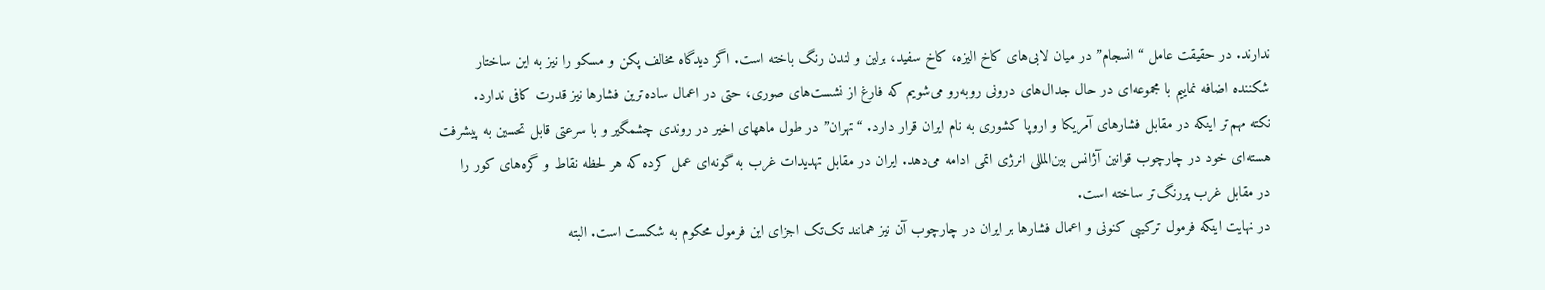ندارند. در حقیقت عامل “انسجام” در میان لابى‌هاى کاخ الیزه، کاخ سفید، برلین و لندن رنگ باخته است. اگر دیدگاه مخالف پکن و مسکو را نیز به این ساختار شکننده اضافه نماییم با مجموعه‌اى در حال جدال‌هاى درونى روبه‌رو مى‌شویم که فارغ از نشست‌هاى صوری، حتى در اعمال ساده‌ترین فشارها نیز قدرت کافى ندارد.
نکته مهم‌تر اینکه در مقابل فشارهاى آمریکا و اروپا کشورى به نام ایران قرار دارد. “تهران” در طول ماههاى اخیر در روندى چشمگیر و با سرعتى قابل تحسین به پیشرفت هسته‌اى خود در چارچوب قوانین آژانس بین‌المللى انرژى اتمى ادامه مى‌دهد. ایران در مقابل تهدیدات غرب به گونه‌اى عمل کرده که هر لحظه نقاط و گره‌هاى کور را در مقابل غرب پررنگ‌تر ساخته است.
در نهایت اینکه فرمول ترکیبى کنونى و اعمال فشارها بر ایران در چارچوب آن نیز همانند تک‌تک اجزاى این فرمول محکوم به شکست است. البته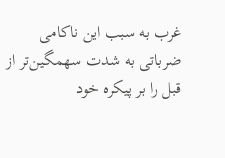غرب به سبب این ناکامى ضرباتى به شدت سهمگین‌تر از قبل را بر پیکره خود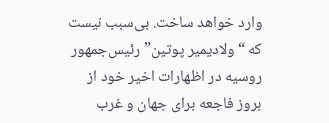وارد خواهد ساخت. بى‌سبب نیست که “ولادیمیر پوتین” رئیس‌جمهور روسیه در اظهارات اخیر خود از بروز فاجعه براى جهان و غرب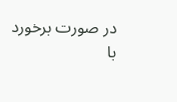در صورت برخورد با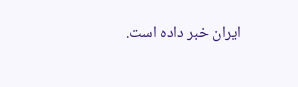ایران خبر داده است.